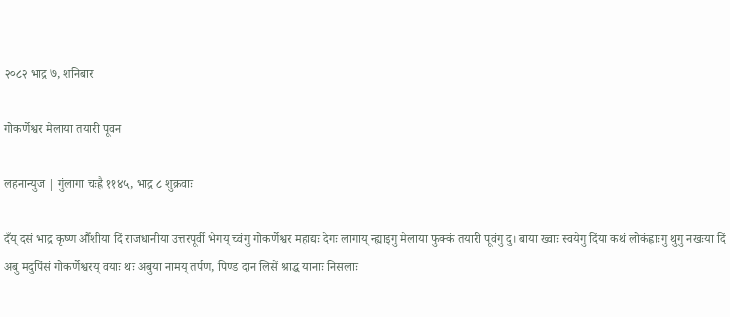२०८२ भाद्र ७, शनिबार

गोकर्णेश्वर मेलाया तयारी पूवन

लहनान्युज | गुंलागा चःह्रै ११४५, भाद्र ८ शुक्रवाः

दँय् दसं भाद्र कृष्ण औँशीया दिं राजधानीया उत्तरपूर्वी भेगय् च्वंगु गोकर्णेश्वर महाद्यः देगः लागाय् न्ह्याइगु मेलाया फुक्कं तयारी पूवंगु दु। बाया ख्वाः स्वयेगु दिंया कथं लोकंह्वाःगु थुगु नखःया दिं अबु मदुपिंसं गोकर्णेश्वरय् वयाः थः अबुया नामय् तर्पण, पिण्ड दान लिसें श्राद्ध यानाः निसलाः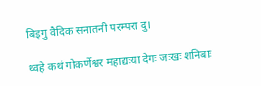बिइगु वैदिक सनातनी परम्परा दु।

थ्वहे कथं गोकर्णेश्वर महाद्यःया देगः जःखः शनिबाः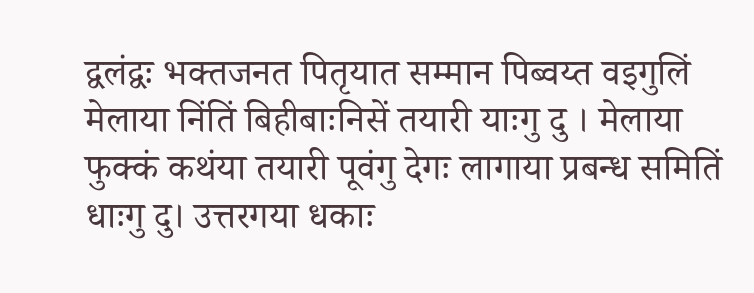द्वलंद्वः भक्तजनत पितृयात सम्मान पिब्वय्त वइगुलिं मेलाया निंतिं बिहीबाःनिसें तयारी याःगु दु । मेलाया फुक्कं कथंया तयारी पूवंगु देगः लागाया प्रबन्ध समितिं धाःगु दु। उत्तरगया धकाः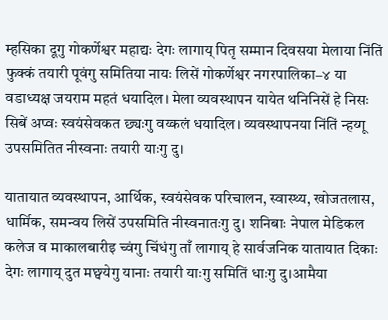म्हसिका दूगु गोकर्णेश्वर महाद्यः देगः लागाय् पितृ सम्मान दिवसया मेलाया निंतिं फुक्कं तयारी पूवंगु समितिया नायः लिसें गोकर्णेश्वर नगरपालिका–४ या वडाध्यक्ष जयराम महतं धयादिल। मेला व्यवस्थापन यायेत थनिनिसें हे निसः सिबें अप्वः स्वयंसेवकत छ्यःगु वय्कलं धयादिल। व्यवस्थापनया निंतिं न्हय्गू उपसमितित नीस्वनाः तयारी याःगु दु।

यातायात व्यवस्थापन, आर्थिक, स्वयंसेवक परिचालन, स्वास्थ्य, खोजतलास, धार्मिक, समन्वय लिसें उपसमिति नीस्वनातःगु दु। शनिबाः नेपाल मेडिकल कलेज व माकालबारीइ च्वंगु चिंधंगु ताँ लागाय् हे सार्वजनिक यातायात दिकाः देगः लागाय् दुत मछ्वयेगु यानाः तयारी याःगु समितिं धाःगु दु।आमैया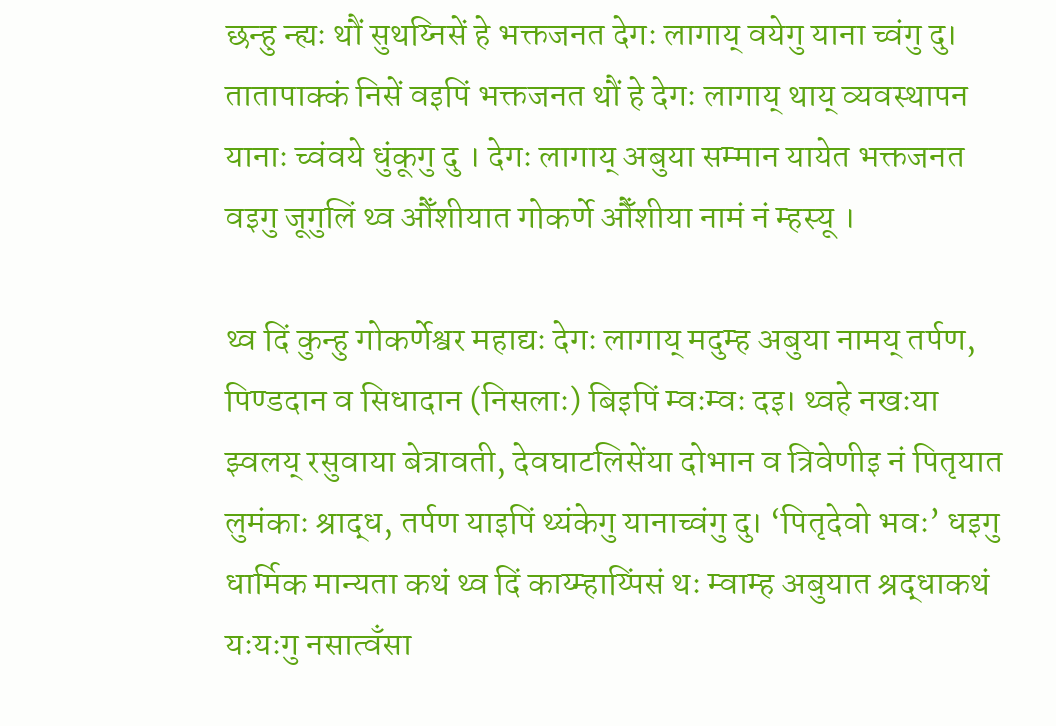छन्हु न्ह्यः थौं सुथय्निसें हे भक्तजनत देगः लागाय् वयेगु याना च्वंगु दु। तातापाक्कं निसें वइपिं भक्तजनत थौं हे देगः लागाय् थाय् व्यवस्थापन यानाः च्वंवये धुंकूगु दु । देगः लागाय् अबुया सम्मान यायेत भक्तजनत वइगु जूगुलिं थ्व औँशीयात गोकर्णे औँशीया नामं नं म्हस्यू ।

थ्व दिं कुन्हु गोकर्णेश्वर महाद्यः देगः लागाय् मदुम्ह अबुया नामय् तर्पण, पिण्डदान व सिधादान (निसलाः) बिइपिं म्वःम्वः दइ। थ्वहे नखःया झ्वलय् रसुवाया बेत्रावती, देवघाटलिसेंया दोभान व त्रिवेणीइ नं पितृयात लुमंकाः श्राद्ध, तर्पण याइपिं थ्यंकेगु यानाच्वंगु दु। ‘पितृदेवो भवः’ धइगु धार्मिक मान्यता कथं थ्व दिं काय्म्हाय्पिंसं थः म्वाम्ह अबुयात श्रद्धाकथं यःयःगु नसात्वँसा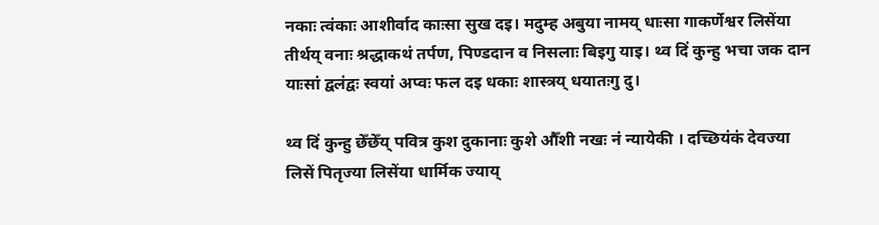नकाः त्वंकाः आशीर्वाद काःसा सुख दइ। मदुम्ह अबुया नामय् धाःसा गाकर्णेश्वर लिसेंया तीर्थय् वनाः श्रद्धाकथं तर्पण, पिण्डदान व निसलाः बिइगु याइ। थ्व दिं कुन्हु भचा जक दान याःसां द्वलंद्वः स्वयां अप्वः फल दइ धकाः शास्त्रय् धयातःगु दु।

थ्व दिं कुन्हु छेँछेँय् पवित्र कुश दुकानाः कुशे औँशी नखः नं न्यायेकी । दच्छियंकं देवज्या लिसें पितृज्या लिसेंया धार्मिक ज्याय्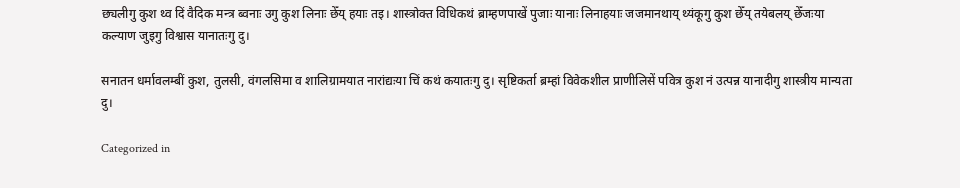छ्यलीगु कुश थ्व दिं वैदिक मन्त्र ब्वनाः उगु कुश लिनाः छेँय् हयाः तइ। शास्त्रोक्त विधिकथं ब्राम्हणपाखें पुजाः यानाः लिनाहयाः जजमानथाय् थ्यंकूगु कुश छेँय् तयेबलय् छेँजःया कल्याण जुइगु विश्वास यानातःगु दु।

सनातन धर्मावलम्बीं कुश, तुलसी, वंगलसिमा व शालिग्रामयात नारांद्यःया चिं कथं कयातःगु दु। सृष्टिकर्ता ब्रम्हां विवेकशील प्राणीलिसें पवित्र कुश नं उत्पन्न यानादीगु शास्त्रीय मान्यता दु।

Categorized in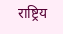राष्ट्रिय